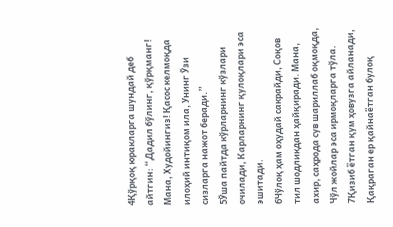4Қўрқоқ юракларга шундай деб айтгин: “Дадил бўлинг, қўрқманг! Мана, Худойингиз! Қасос келмоқда илоҳий интиқом ила, Унинг Ўзи сизларга нажот беради.”
5Ўша пайтда кўрларнинг кўзлари очилади, Карларнинг қулоқлари эса эшитади.
6Чўлоқ ҳам оҳудай сакрайди, Соқов тил шодликдан ҳайқиради. Мана, ахир, саҳрода сув шариллаб оқмоқда, Чўл жойлар эса ирмоқларга тўла.
7Қизиб ётган қум ҳовузга айланади, Қақраган ер қайнаётган булоқ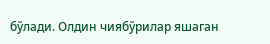бўлади. Олдин чиябўрилар яшаган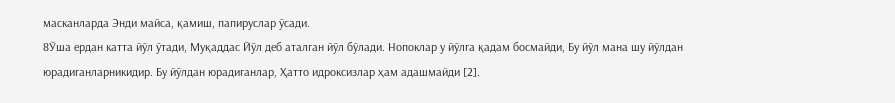масканларда Энди майса, қамиш, папируслар ўсади.
8Ўша ердан катта йўл ўтади, Муқаддас Йўл деб аталган йўл бўлади. Нопоклар у йўлга қадам босмайди, Бу йўл мана шу йўлдан юрадиганларникидир. Бу йўлдан юрадиганлар, Ҳатто идроксизлар ҳам адашмайди [2].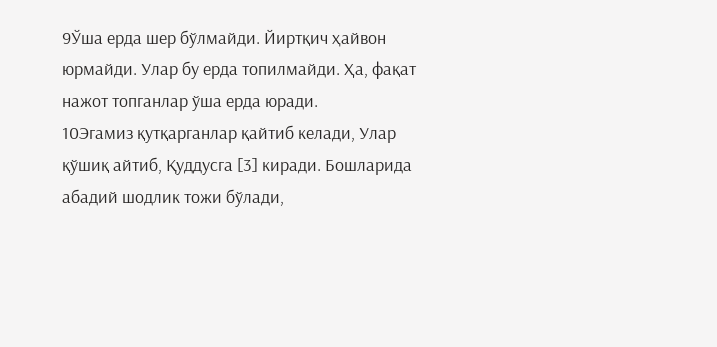9Ўша ерда шер бўлмайди. Йиртқич ҳайвон юрмайди. Улар бу ерда топилмайди. Ҳа, фақат нажот топганлар ўша ерда юради.
10Эгамиз қутқарганлар қайтиб келади, Улар қўшиқ айтиб, Қуддусга [3] киради. Бошларида абадий шодлик тожи бўлади,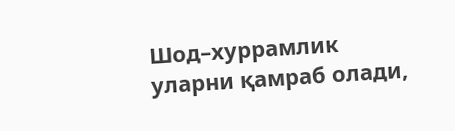Шод–хуррамлик уларни қамраб олади,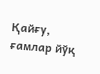Қайғу, ғамлар йўқ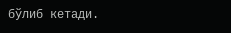бўлиб кетади.